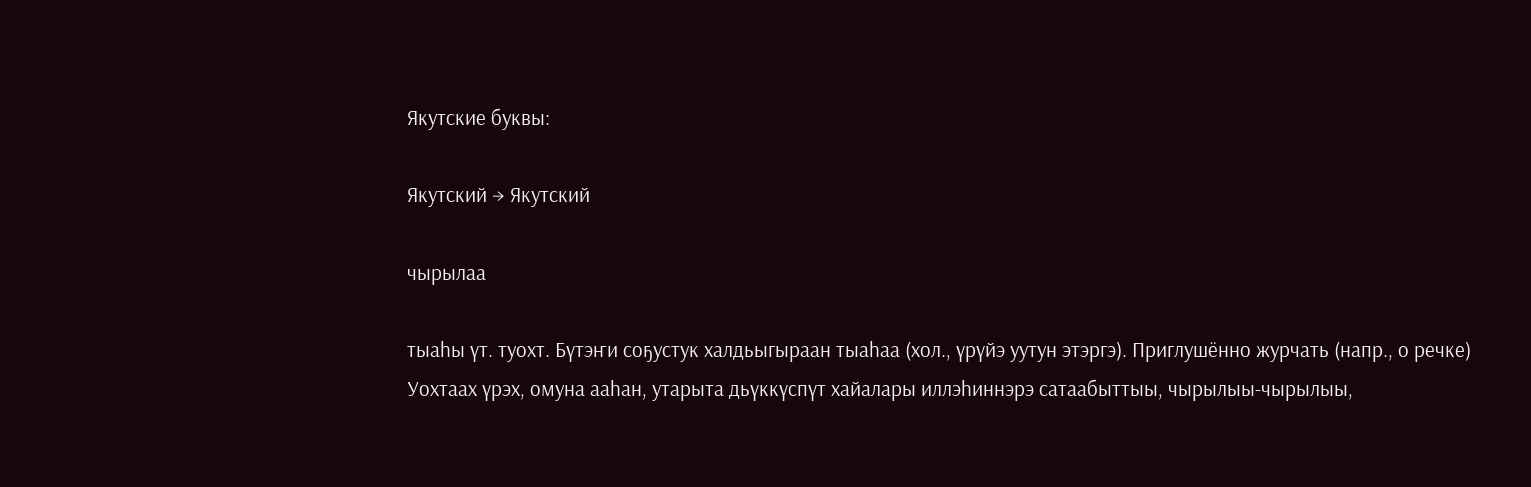Якутские буквы:

Якутский → Якутский

чырылаа

тыаһы үт. туохт. Бүтэҥи соҕустук халдьыгыраан тыаһаа (хол., үрүйэ уутун этэргэ). Приглушённо журчать (напр., о речке)
Уохтаах үрэх, омуна ааһан, утарыта дьүккүспүт хайалары иллэһиннэрэ сатаабыттыы, чырылыы-чырылыы,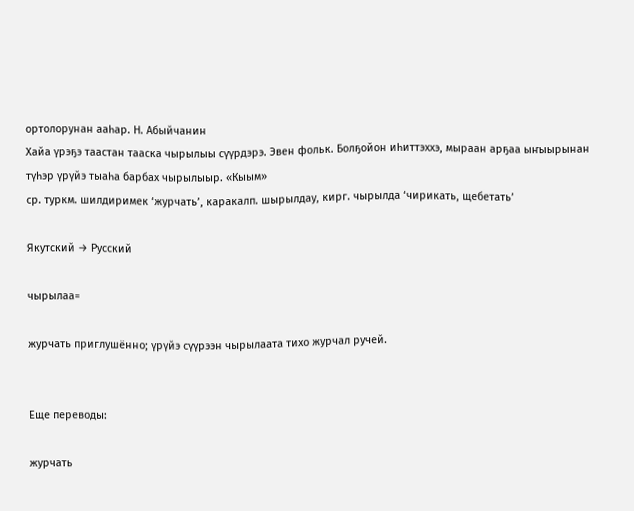ортолорунан ааһар. Н. Абыйчанин
Хайа үрэҕэ таастан тааска чырылыы сүүрдэрэ. Эвен фольк. Болҕойон иһиттэххэ, мыраан арҕаа ыҥыырынан түһэр үрүйэ тыаһа барбах чырылыыр. «Кыым»
ср. туркм. шилдиримек ‘журчать’, каракалп. шырылдау, кирг. чырылда ‘чирикать, щебетать’

Якутский → Русский

чырылаа=

журчать приглушённо; үрүйэ сүүрээн чырылаата тихо журчал ручей.


Еще переводы:

журчать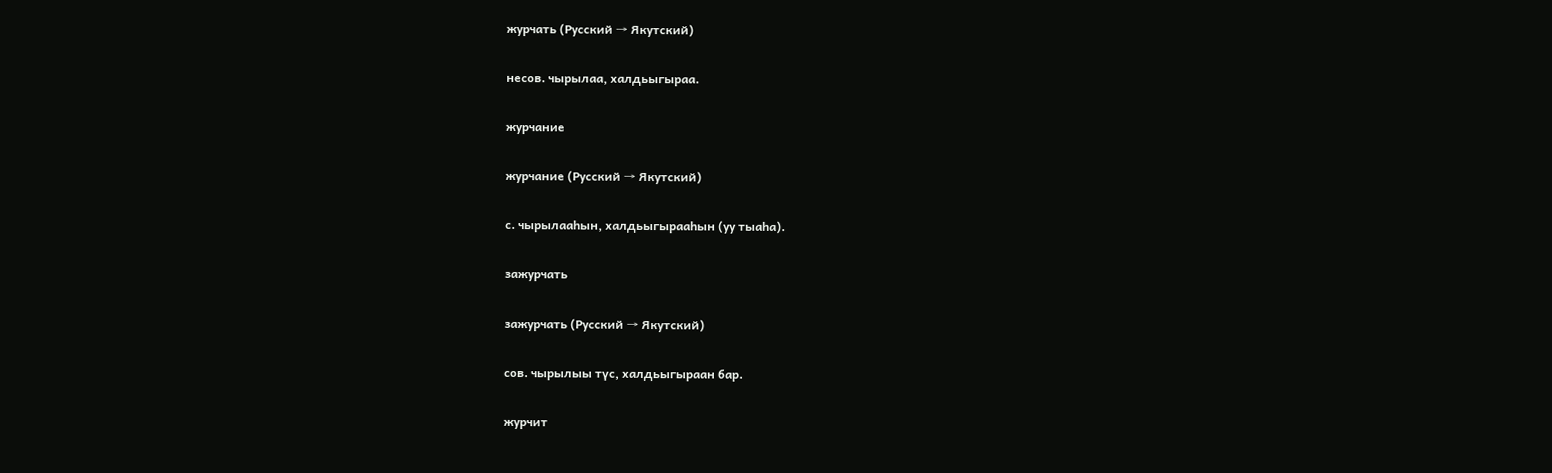журчать (Русский → Якутский)

несов. чырылаа, халдьыгыраа.

журчание

журчание (Русский → Якутский)

с. чырылааһын, халдьыгырааһын (уу тыаһа).

зажурчать

зажурчать (Русский → Якутский)

сов. чырылыы түс, халдьыгыраан бар.

журчит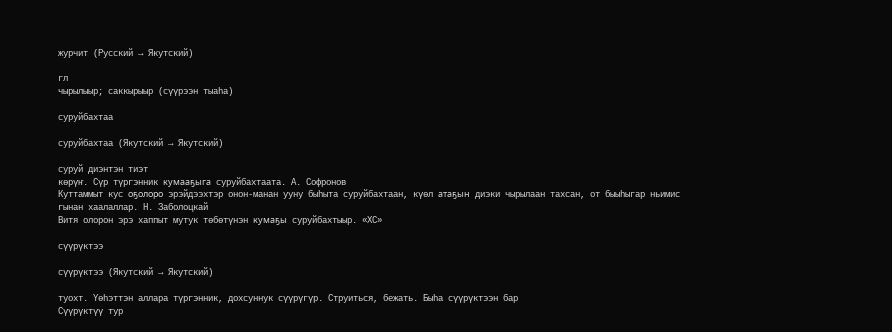журчит (Русский → Якутский)

гл
чырылыыр; саккырыыр (сүүрээн тыаһа)

суруйбахтаа

суруйбахтаа (Якутский → Якутский)

суруй диэнтэн тиэт
көрүҥ. Сүр түргэнник кумааҕыга суруйбахтаата. А. Софронов
Куттаммыт кус оҕолоро эрэйдээхтэр онон-манан ууну быһыта суруйбахтаан, күөл атаҕын диэки чырылаан тахсан, от быыһыгар ньимис гынан хаалаллар. Н. Заболоцкай
Витя олорон эрэ хаппыт мутук төбөтүнэн кумаҕы суруйбахтыыр. «ХС»

сүүрүктээ

сүүрүктээ (Якутский → Якутский)

туохт. Үөһэттэн аллара түргэнник, дохсуннук сүүрүгүр. Струиться, бежать. Быһа сүүрүктээн бар
Сүүрүктүү тур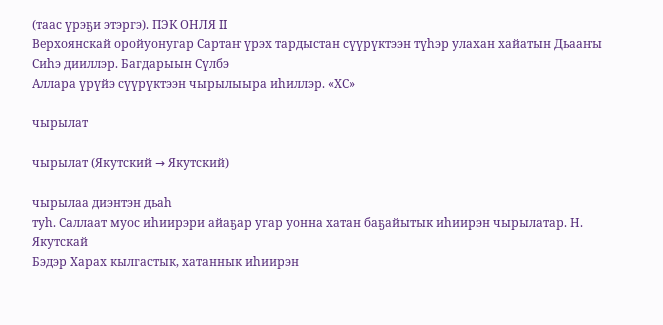(таас үрэҕи этэргэ). ПЭК ОНЛЯ II
Верхоянскай оройуонугар Сартаҥ үрэх тардыстан сүүрүктээн түһэр улахан хайатын Дьааҥы Сиһэ дииллэр. Багдарыын Сүлбэ
Аллара үрүйэ сүүрүктээн чырылыыра иһиллэр. «ХС»

чырылат

чырылат (Якутский → Якутский)

чырылаа диэнтэн дьаһ
туһ. Саллаат муос иһиирэри айаҕар угар уонна хатан баҕайытык иһиирэн чырылатар. Н. Якутскай
Бэдэр Харах кылгастык, хатаннык иһиирэн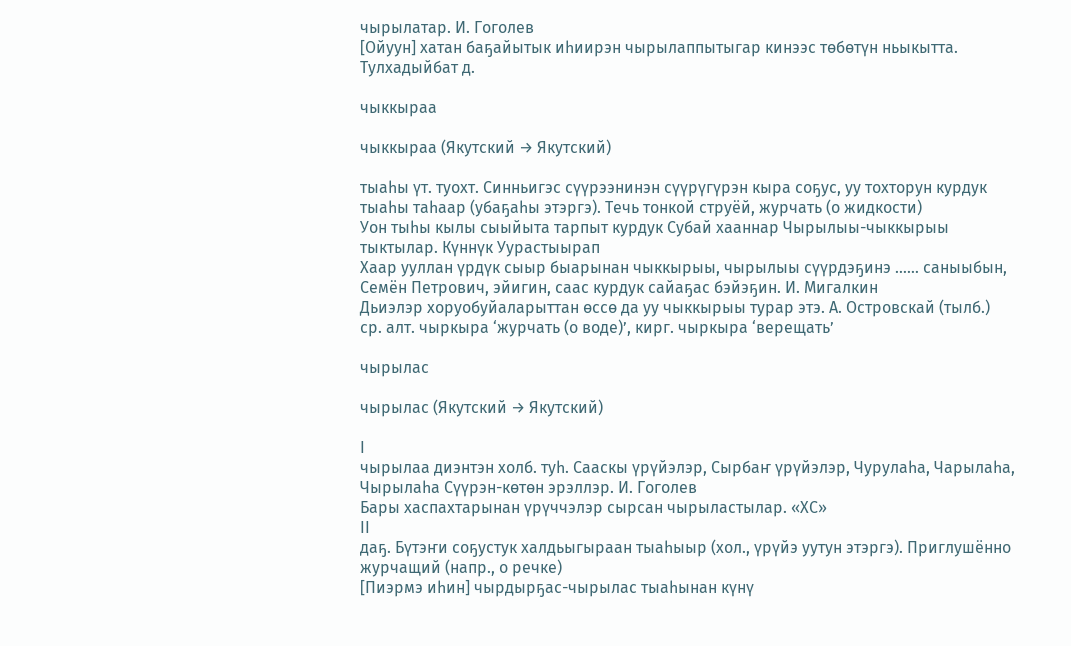чырылатар. И. Гоголев
[Ойуун] хатан баҕайытык иһиирэн чырылаппытыгар кинээс төбөтүн ньыкытта. Тулхадыйбат д.

чыккыраа

чыккыраа (Якутский → Якутский)

тыаһы үт. туохт. Синньигэс сүүрээнинэн сүүрүгүрэн кыра соҕус, уу тохторун курдук тыаһы таһаар (убаҕаһы этэргэ). Течь тонкой струёй, журчать (о жидкости)
Уон тыһы кылы сыыйыта тарпыт курдук Субай хааннар Чырылыы-чыккырыы тыктылар. Күннүк Уурастыырап
Хаар ууллан үрдүк сыыр быарынан чыккырыы, чырылыы сүүрдэҕинэ …… саныыбын, Семён Петрович, эйигин, саас курдук сайаҕас бэйэҕин. И. Мигалкин
Дьиэлэр хоруобуйаларыттан өссө да уу чыккырыы турар этэ. А. Островскай (тылб.)
ср. алт. чыркыра ‘журчать (о воде)’, кирг. чыркыра ‘верещать’

чырылас

чырылас (Якутский → Якутский)

I
чырылаа диэнтэн холб. туһ. Сааскы үрүйэлэр, Сырбаҥ үрүйэлэр, Чурулаһа, Чарылаһа, Чырылаһа Сүүрэн-көтөн эрэллэр. И. Гоголев
Бары хаспахтарынан үрүччэлэр сырсан чырыластылар. «ХС»
II
даҕ. Бүтэҥи соҕустук халдьыгыраан тыаһыыр (хол., үрүйэ уутун этэргэ). Приглушённо журчащий (напр., о речке)
[Пиэрмэ иһин] чырдырҕас-чырылас тыаһынан күнү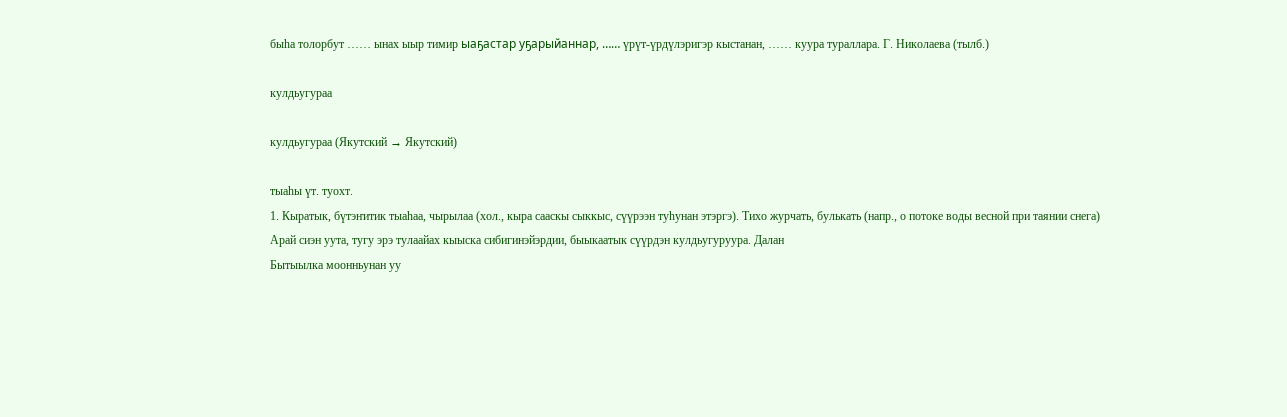быһа толорбут …… ынах ыыр тимир ыаҕастар уҕарыйаннар, …… үрүт-үрдүлэригэр кыстанан, …… куура тураллара. Г. Николаева (тылб.)

кулдьугураа

кулдьугураа (Якутский → Якутский)

тыаһы үт. туохт.
1. Кыратык, бүтэҥитик тыаһаа, чырылаа (хол., кыра сааскы сыккыс, сүүрээн туһунан этэргэ). Тихо журчать, булькать (напр., о потоке воды весной при таянии снега)
Арай сиэн уута, тугу эрэ тулаайах кыыска сибигинэйэрдии, быыкаатык сүүрдэн кулдьугуруура. Далан
Бытыылка моонньунан уу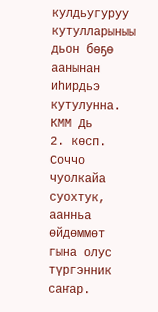кулдьугуруу кутулларыныы дьон бөҕө аанынан иһирдьэ кутулунна. КММ Дь
2. көсп. Соччо чуолкайа суохтук, аанньа өйдөммөт гына олус түргэнник саҥар.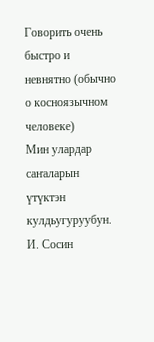Говорить очень быстро и невнятно (обычно о косноязычном человеке)
Мин улардар саҥаларын үтүктэн кулдьугуруубун. И. Сосин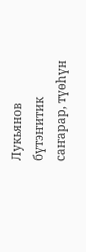Лукьянов бүтэҥитик саҥарар, түөһүн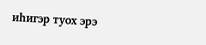иһигэр туох эрэ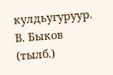кулдьугуруур. В. Быков (тылб.)